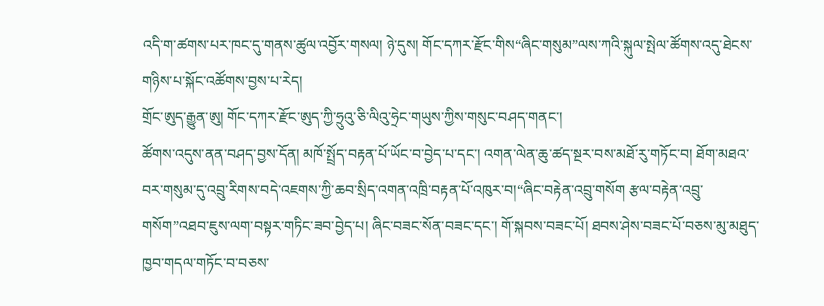འདི་ག་ཚགས་པར་ཁང་དུ་གནས་ཚུལ་འབྱོར་གསལ། ཉེ་དུས། གོང་དཀར་རྫོང་གིས“ཞིང་གསུམ”ལས་ཀའི་སྐུལ་སྤེལ་ཚོགས་འདུ་ཐེངས་གཉིས་པ་སྐོང་འཚོགས་བྱས་པ་རེད།
གྲོང་ཨུད་རྒྱུན་ཨུ། གོང་དཀར་རྫོང་ཨུད་ཀྱི་ཧྲུའུ་ཅི་ལིའུ་ཧྲེང་གཡུས་ཀྱིས་གསུང་བཤད་གནང་།
ཚོགས་འདུས་ནན་བཤད་བྱས་དོན། མཁོ་སྤྲོད་བརྟན་པོ་ཡོང་བ་བྱེད་པ་དང་། འགན་ལེན་ཆུ་ཚད་སྔར་བས་མཐོ་རུ་གཏོང་བ། ཐོག་མཐའ་བར་གསུམ་དུ་འབྲུ་རིགས་བདེ་འཇགས་ཀྱི་ཆབ་སྲིད་འགན་འཁྲི་བརྟན་པོ་འཁུར་བ།“ཞིང་བརྟེན་འབྲུ་གསོག རྩལ་བརྟེན་འབྲུ་གསོག”འཐབ་ཇུས་ལག་བསྟར་གཏིང་ཟབ་བྱེད་པ། ཞིང་བཟང་སོན་བཟང་དང་། གོ་སྐབས་བཟང་པོ། ཐབས་ཤེས་བཟང་པོ་བཅས་མུ་མཐུད་ཁྱབ་གདལ་གཏོང་བ་བཅས་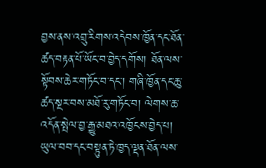བྱས་ནས་འབྲུ་རིགས་འདེབས་ཁྱོན་དང་ཐོན་ཚད་བརྟན་པོ་ཡོང་བ་བྱེད་དགོས། ཐོན་ལས་སྟོབས་ཆེར་གཏོང་བ་དང་། གཞི་ཁྱོན་དང་ཆུ་ཚད་སྔར་བས་མཐོ་རུ་གཏོང་བ། ལེགས་ཆ་འདོན་སྤེལ་བྱ་རྒྱུ་མཐའ་འཁྱོངས་བྱེད་པ། ཡུལ་བབ་དང་བསྟུན་ཏེ་ཁྱད་ལྡན་ཐོན་ལས་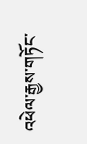འཕེལ་རྒྱས་གཏོང་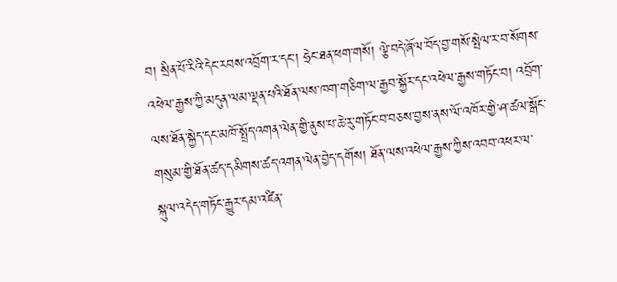བ། སྲིན་པོ་རིའི་དེང་རབས་འབྲོག་ར་དང་། ཧྲེང་ཐན་ཕག་གསོ། ལྕེ་བདེ་ཞོལ་བོད་བྱ་གསོ་སྤེལ་ར་བ་སོགས་འཕེལ་རྒྱས་ཀྱི་མདུན་ལམ་ལྡན་པའི་ཐོན་ལས་ཁག་གཅིག་ལ་རྒྱབ་སྐྱོར་དང་འཕེལ་རྒྱས་གཏོང་བ། འབྲོག་ལས་ཐོན་སྐྱེད་དང་མཁོ་སྤྲོད་འགན་ལེན་གྱི་ནུས་པ་ཆེ་རུ་གཏོང་བ་བཅས་བྱས་ནས་ལོ་འཁོར་གྱི་ཤ་ཚལ་སྒོང་གསུམ་གྱི་ཐོན་ཚད་དམིགས་ཚད་འགན་ལེན་བྱེད་དགོས། ཐོན་ལས་འཕེལ་རྒྱས་ཀྱིས་འབབ་འཕར་ལ་སྐུལ་འདེད་གཏོང་རྒྱུར་དམ་འཛིན་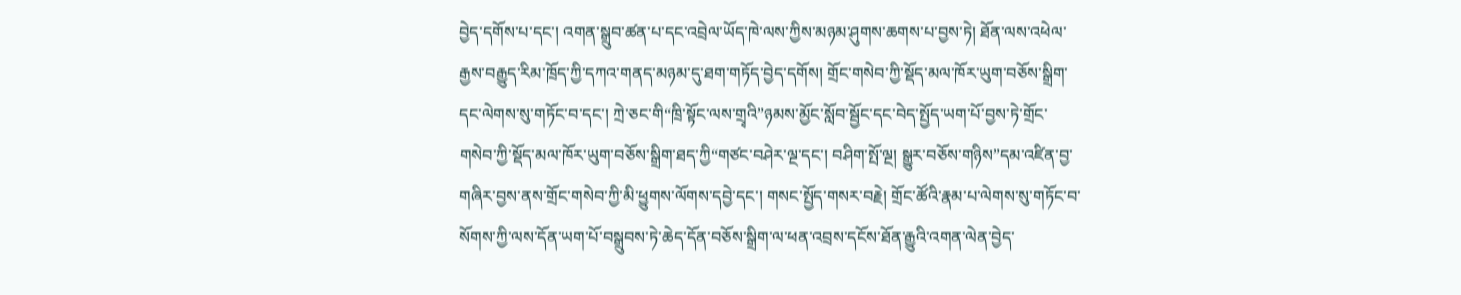བྱེད་དགོས་པ་དང་། འགན་སྒྲུབ་ཚན་པ་དང་འབྲེལ་ཡོད་ཁེ་ལས་ཀྱིས་མཉམ་ཤུགས་ཆགས་པ་བྱས་ཏེ། ཐོན་ལས་འཕེལ་རྒྱས་བརྒྱུད་རིམ་ཁྲོད་ཀྱི་དཀའ་གནད་མཉམ་དུ་ཐག་གཏོད་བྱེད་དགོས། གྲོང་གསེབ་ཀྱི་སྡོད་མལ་ཁོར་ཡུག་བཅོས་སྒྲིག་དང་ལེགས་སུ་གཏོང་བ་དང་། ཀྲེ་ཅང་གི“ཁྲི་སྟོང་ལས་གྲྭའི”ཉམས་མྱོང་སློབ་སྦྱོང་དང་བེད་སྤྱོད་ཡག་པོ་བྱས་ཏེ་གྲོང་གསེབ་ཀྱི་སྡོད་མལ་ཁོར་ཡུག་བཅོས་སྒྲིག་ཐད་ཀྱི“གཙང་བཤེར་ལྔ་དང་། བཤིག་སྤོ་ལྔ། སྒྱུར་བཅོས་གཉིས”དམ་འཛིན་བྱ་གཞིར་བྱས་ནས་གྲོང་གསེབ་ཀྱི་མི་ཕྱུགས་ལོགས་དབྱེ་དང་། གསང་སྤྱོད་གསར་བརྗེ། གྲོང་ཚོའི་རྣམ་པ་ལེགས་སུ་གཏོང་བ་སོགས་ཀྱི་ལས་དོན་ཡག་པོ་བསྒྲུབས་ཏེ་ཆེད་དོན་བཅོས་སྒྲིག་ལ་ཕན་འབྲས་དངོས་ཐོན་རྒྱུའི་འགན་ལེན་བྱེད་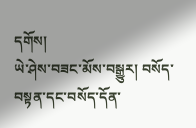དགོས།
ཡེ་ཤེས་བཟང་མོས་བསྒྱུར། བསོད་བསྟན་དང་བསོད་དོན་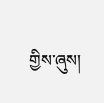གྱིས་ཞུས།